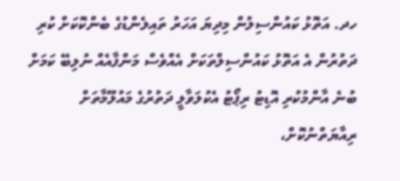ހދ. އަތޮޅު ކައުންސިލުން މިދިޔަ އަހަރު ތައިލެންޑުގެ ބެންކޮކަށް ކުރި ދަތުރުން އެ އަތޮޅު ކައުންސިލްތަކަށް އެއްވެސް މަންފާއެއް ނުލިބޭ ކަމަށް ބުނެ އާންމުކުރި އޮޑިޓު ރިޕޯޓު އެކުލަވާލީ ދަތުރުގެ މައުލޫމާތަށް ރިއާޔަތްނުކޮށް،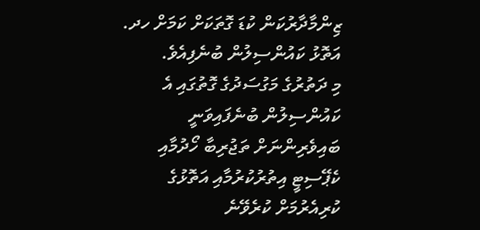ޒިންމާދާރުކަން ކުޑަ ގޮތަކަށް ކަމަށް ހދ. އަތޮޅު ކައުންސިލުން ބުނެފިއެވެ.
މި ދަތުރުގެ މަގުސަދުގެ ގޮތުގައި އެ ކައުންސިލުން ބުނެފައިވަނީ ބައިވެރިންނަށް ތަޖުރިބާ ހޯދުމާއި ކެޕޭސިޓީ އިތުރުކުރުމާއި އަތޮޅުގެ ކުރިއެރުމަށް ކުރެވޭނެ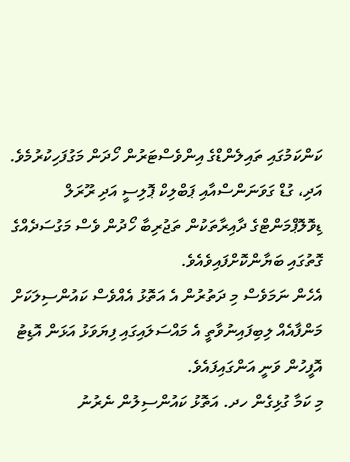ކަންކަމުގައި ތައިލެންޑްގެ އިންވެސްޓަރުން ހޯދަން މަގުފަހިކުރުމެވެ. އަދި، ގުޑް ގަވަނަންސްއާއި ޕަބްލިކް ޕޮލިސީ އަދި ރޫރަލް ޑިވޮލޮޕްމަންޓްގެ ދާއިރާތަކުން ތަޖުރިބާ ހޯދުން ވެސް މަގުސަދެއްގެ ގޮތުގައި ބަޔާންކޮށްފައިވެއެވެ.
އެހެން ނަމަވެސް މި ދަތުރުން އެ އަތޮޅު އެއްވެސް ކައުންސިލަކަށް މަންފާއެއް ލިބިފައިނުވާތީ އެ މައްސަލައިގައި ފިޔަވަޅު އަޅަން އޮޑިޓު އޮފީހުން ވަނީ އަންގައިފައެވެ.
މި ކަމާ ގުޅިގެން ހދ. އަތޮޅު ކައުންސިލުން ނެރުނު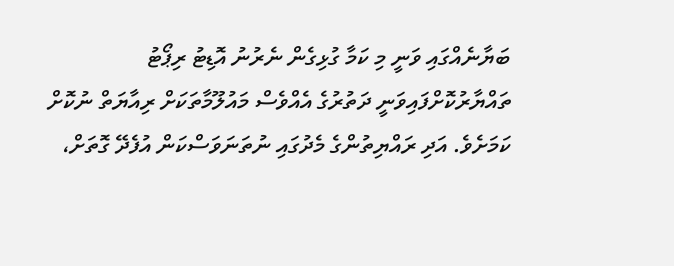ބަޔާނެއްގައި ވަނީ މި ކަމާ ގުޅިގެން ނެރުނު އޮޑިޓު ރިޕޯޓު ތައްޔާރުކޮށްފައިވަނީ ދަތުރުގެ އެއްވެސް މައުލޫމާތަކަށް ރިއާޔަތް ނުކޮށް ކަމަށެވެ. އަދި ރައްޔިތުންގެ މެދުގައި ނުތަނަވަސްކަން އުފެދޭ ގޮތަށް،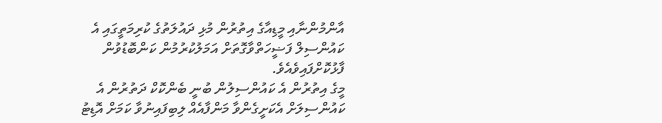އާންމުންނާއި މީޑިއާގެ އިތުރުން މުޅި ދައުލަތުގެ ކުރިމަތީގައި އެ ކައުންސިލް ފަޟީހަތްވާގޮތަށް އަމަލުކުރުމުން ކަންބޮޑުވުން ފާޅުކޮށްފައިވެއެވެ.
މީގެ އިތުރުން އެ ކައުންސިލުން ބުނީ ބެންކޮކް ދަތުރުން އެ ކައުންސިލަށް އެކަށީގެންވާ މަންފާއެއް ލިބިފައިނުވާ ކަމަށް އޮޑިޓު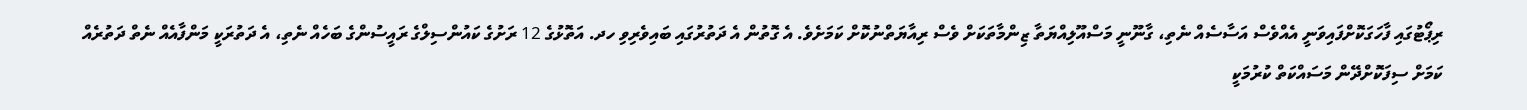ރިޕޯޓުގައި ފާހަގަކޮށްފައިވަނީ އެއްވެސް އަސާސެއް ނެތި، ގާނޫނީ މަސްއޫލިއްޔަތާ ޒިންމާތަކަށް ވެސް ރިއާޔަތްނުކޮށް ކަމަށެވެ. އެ ގޮތުން އެ ދަތުރުގައި ބައިވެރިވި ހދ. އަތޮޅުގެ 12 ރަށުގެ ކައުންސިލްގެ ރައީސުންގެ ބަހެއް ނެތި، އެ ދަތުރަކީ މަންފާއެއް ނެތް ދަތުރެއް ކަމަށް ސިފަކޮށްދޭން މަސައްކަތް ކުރުމަކީ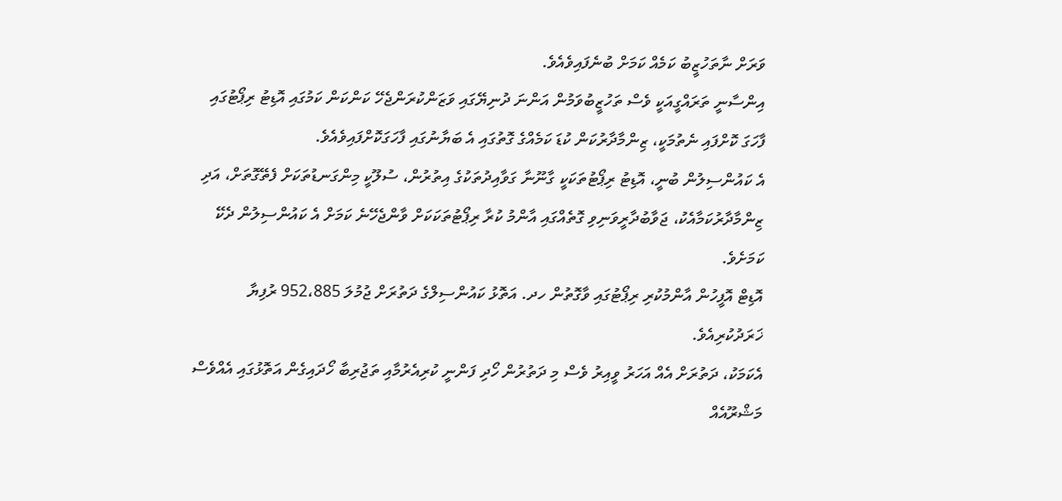ވަރަށް ނާތަހުޒީބު ކަމެއް ކަމަށް ބުނެފައިވެއެވެ.
އިންސާނީ ތަރައްގީއަކީ ވެސް ތަހުޒީބުވަމުން އަންނަ ދުނިޔޭގައި ވަޒަންކުރަންޖެހޭ ކަންކަން ކަމުގައި އޮޑިޓު ރިޕޯޓުގައި ފާހަގަ ކޮށްފައި ނެތުމަކީ، ޒިންމާދާރުކަން ކުޑަ ކަމެއްގެ ގޮތުގައި އެ ބަޔާނުގައި ފާހަގަކޮށްފައިވެއެވެ.
އެ ކައުންސިލުން ބުނީ، އޮޑިޓު ރިޕޯޓުތަކަކީ ގާނޫނާ ގަވާއިދުތަކުގެ އިތުރުން، ސުލޫކީ މިންގަނޑުތަކަށް ފެތޭގޮތަށް، އަދި ޒިންމާދާރުކަމާއެކު، ޖަވާބުދާރީވަނިވި ގޮތެއްގައި އާންމު ކުރާ ރިޕޯޓުތަކަކަށް ވާންޖެހޭނެ ކަމަށް އެ ކައުންސިލުން ދެކޭ ކަމަށެވެ.
އޮޑިޓް އޮފީހުން އާންމުކުރި ރިޕޯޓުގައި ވާގޮތުން ހދ. އަތޮޅު ކައުންސިލްގެ ދަތުރަށް ޖުމުލަ 952،885 ރުފިޔާ ޚަރަދުކުރިއެވެ.
އެކަމަކު، ދަތުރަށް އެއް އަހަރު ވީއިރު ވެސް މި ދަތުރުން ހޯދި ފަންނީ ކުރިއެރުމާއި ތަޖުރިބާ ހޯދައިގެން އަތޮޅުގައި އެއްވެސް މަޝްރޫއެއް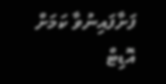ފަށާފައިނުވާ ކަމަށް އޮޑިޓް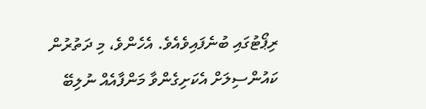ރިޕޯޓުގައި ބުނެފައިވެއެވެ. އެހެންވެ، މި ދަތުރުން ކައުންސިލަށް އެކަށިގެންވާ މަންފާއެއް ނުލިބޭ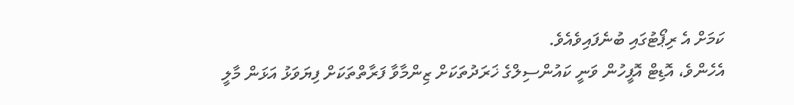ކަމަށް އެ ރިޕޯޓުގައި ބުނެފައިވެއެވެ.
އެހެންވެ، އޮޑިޓް އޮފީހުން ވަނީ ކައުންސިލްގެ ޚަރަދުތަކަށް ޒިންމާވާ ފަރާތްތަކަށް ފިޔަވަޅު އަޅަން މާލީ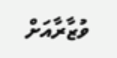ވުޒާރާއަށް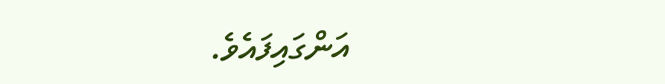އަންގައިފައެވެ.